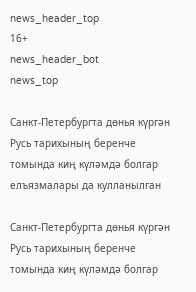news_header_top
16+
news_header_bot
news_top

Санкт-Петербургта дөнья күргән Русь тарихының беренче томында киң күләмдә болгар елъязмалары да кулланылган

Санкт-Петербургта дөнья күргән Русь тарихының беренче томында киң күләмдә болгар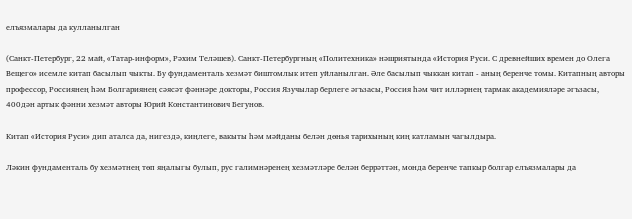елъязмалары да кулланылган

(Санкт-Петербург, 22 май, «Татар-информ», Рәхим Теләшев). Санкт-Петербургның «Политехника» нәшриятында «История Руси. С древнейших времен до Олега Вещего» исемле китап басылып чыкты. Бу фундаменталь хезмәт биштомлык итеп уйланылган. Әле басылып чыккан китап - аның беренче томы. Китапның авторы профессор, Россиянең һәм Болгариянең сәясәт фәннәре докторы, Россия Язучылар берлеге әгъзасы, Россия һәм чит илләрнең тармак академияләре әгъзасы, 400дән артык фәнни хезмәт авторы Юрий Константинович Бегунов.

Китап «История Руси» дип аталса да, нигездә, киңлеге, вакыты һәм мәйданы белән дөнья тарихының киң катламын чагылдыра.

Ләкин фундаменталь бу хезмәтнең төп яңалыгы булып, рус галимнәренең хезмәтләре белән беррәттән, монда беренче тапкыр болгар елъязмалары да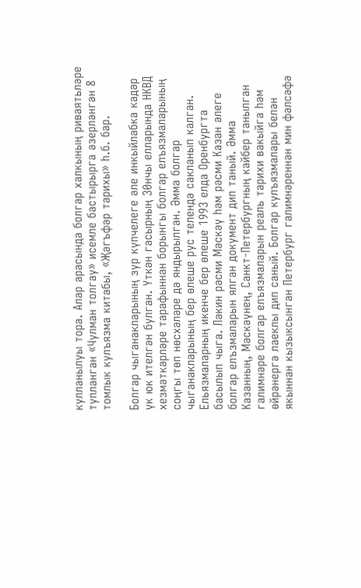кулланылуы тора. Алар арасында болгар халкының риваятьләре тупланган «Чулман толгау» исемле бастырырга әзерләнгән 8 томлык кулъязма китабы, «Җәгъфәр тарихы» һ.б. бар.

Болгар чыганакларының зур күпчелеге әле инкыйлабка кадәр үк юк ителгән булган. Үткән гасырның 30нчы елларында НКВД хезмәткәрләре тарафыннан борынгы болгар елъязмаларының соңгы төп нөсхәләре дә яндырылган. Әмма болгар чыганакларының бер өлеше рус телендә сакланып калган. Ельязмаларның икенче бер өлеше 1993 елда Оренбургта басылып чыга. Ләкин рәсми Мәскәү һәм рәсми Казан әлеге болгар елъзмаларын ялган документ дип таный. Әмма Казанның, Мәскәүнең, Санкт-Петербургның кайбер танылган галимнәре болгар елъязмаларын реаль тарихи вакыйга һәм өйрәнергә лаеклы дип саный. Болгар кулъязмалары белән якыннан кызыксынган Петербург галимнәреннән мин фәлсәфә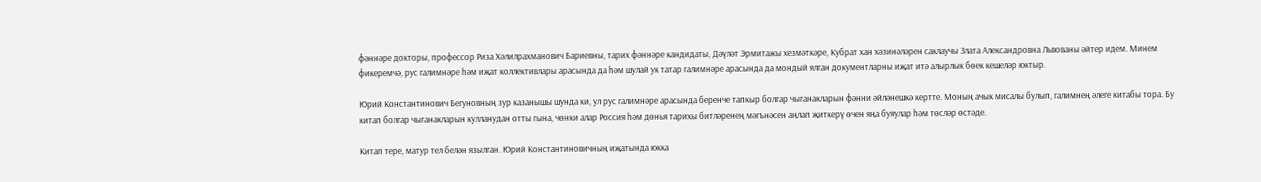фәннәре докторы, профессор Риза Хәлилрахманович Бариевны, тарих фәннәре кандидаты, Дәүләт Эрмитажы хезмәткәре, Кубрат хан хәзинәләрен саклаучы Злата Александровна Львованы әйтер идем. Минем фикеремчә, рус галимнәре һәм иҗат коллективлары арасында да һәм шулай ук татар галимнәре арасында да мондый ялган документларны иҗат итә алырлык бөек кешеләр юктыр.

Юрий Константинович Бегуновның зур казанышы шунда ки, ул рус галимнәре арасында беренче тапкыр болгар чыганакларын фәнни әйләнешкә кертте. Моның ачык мисалы булып, галимнең әлеге китабы тора. Бу китап болгар чыганакларын кулланудан отты гына, чөнки алар Россия һәм дөнья тарихы битләренең мәгънәсен аңлап җиткерү өчен яңа буяулар һәм төсләр өстәде.

Китап тере, матур тел белән язылган. Юрий Константиновичның иҗатында юкка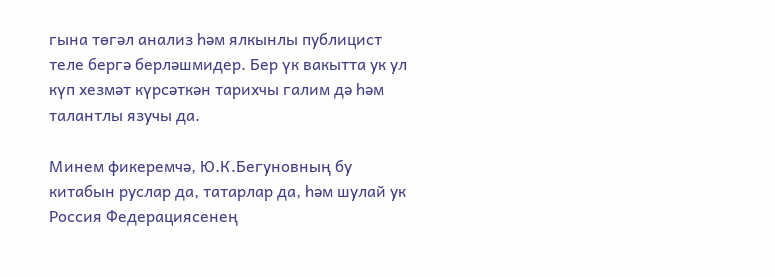гына төгәл анализ һәм ялкынлы публицист теле бергә берләшмидер. Бер үк вакытта ук ул күп хезмәт күрсәткән тарихчы галим дә һәм талантлы язучы да.

Минем фикеремчә, Ю.К.Бегуновның бу китабын руслар да, татарлар да, һәм шулай ук Россия Федерациясенең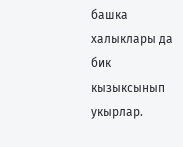башка халыклары да бик кызыксынып укырлар.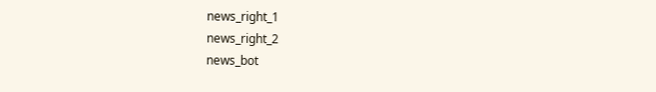news_right_1
news_right_2
news_bot